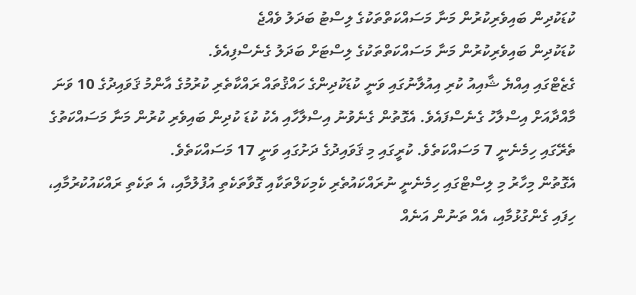ކުޑަކުދިން ބައިވެރިކުރުން މަނާ މަސައްކަތްތަކުގެ ލިސްޓު ބަދަލު ވެއްޖެ
ކުޑަކުދިން ބައިވެރިކުރުން މަނާ މަސައްކަތްތަކުގެ ލިސްޓަށް ބަދަލު ގެނެސްފިއެވެ.
ގެޒެޓްގައި އިއްޔެ ޝާއިއު ކުރި އިއުލާނުގައި ވަނީ ކުޑަކުދިންގެ ހައްޤުތައް ރައްކާތެރި ކުރުމުގެ އާންމު ޤަވައިދުގެ 10 ވަނަ މާއްދާއަށް އިސްލާހު ގެނެސްފައެވެ. އެގޮތުން ގެނެވުނު އިސްލާހާއި އެކު ކުޑަ ކުދިން ބައިވެރި ކުރުން މަނާ މަސައްކަތުގެ ތެރޭގައި ހިމެނެނީ 7 މަސައްކަތެވެ. ކުރީގައި މި ޤަވައިދުގެ ދަށުގައި ވަނީ 17 މަސައްކަތެވެ.
އެގޮތުން މިހާރު މި ލިސްޓްގައި ހިމެނެނީ ނުރައްކައުތެރި ކެމިކަލްތަކާއި ގޮވާތަކެތި އުފުލުމާއި، އެ ތަކެތި ރައްކައުކުރުމާއި، ހިފައި ގެންގުޅުމާއި، އެއް ތަނުން އަނެއް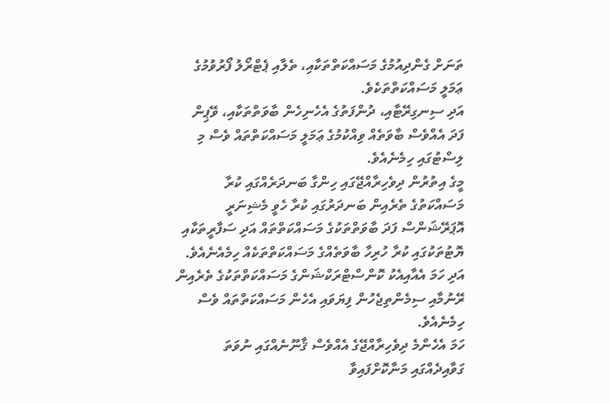ތަނަށް ގެންދިއުމުގެ މަސައްކަތްތަކާއި، ތެލާއި ޕެޓްރޯލު ފޯރުވުމުގެ ޢަމަލީ މަސައްކަތްތަކެވެ.
އަދި ސިނގިރޭޓާއި، ދުންފަތުގެ އެހެނިހެން ބާވަތްތަކާއި، ވޭޕިން ފަދަ އެއްވެސް ބާވަތެއް ވިއްކުމުގެ ޢަމަލީ މަސައްކަތްތައް ވެސް މި ލިސްޓުގައި ހިމެނެއެވެ.
މީގެ އިތުރުން ދިވެހިރާއްޖޭގައި ހިންގާ ބަނދަރެއްގައި ކުރާ މަސައްކަތުގެ ތެރެއިން ބަނދަރުގައި ކުރާ ހެވީ މެޝިނަރީ އޮޕަރޭޝަންސް ފަދަ ބާވަތްތަކުގެ މަސައްކަތްތައް އަދި ސަފާރީތަކާއި ޔޮޓުތަކުގައި ކުރާ ހުރިހާ ބާވަތެއްގެ މަސައްކަތްތަކެއް ހިމެއެނެއެވެ.
އަދި ހަމަ އެއާއިއެކު ކޮންސްޓްރަކްޝަންގެ މަސައްކަތްތަކުގެ ތެރެއިން ރޭނުމާއި ސިމެންތިޖެހުން ފިޔަވައި އެހެން މަސައްކަތްތައް ވެސް ހިމެނެއެވެ.
ހަމަ އެހެންމެ ދިވެހިރާއްޖޭގެ އެއްވެސް ޤާނޫނެއްގައި ނުވަތަ ގަވާއިދެއްގައި މަނާކޮށްފައިވާ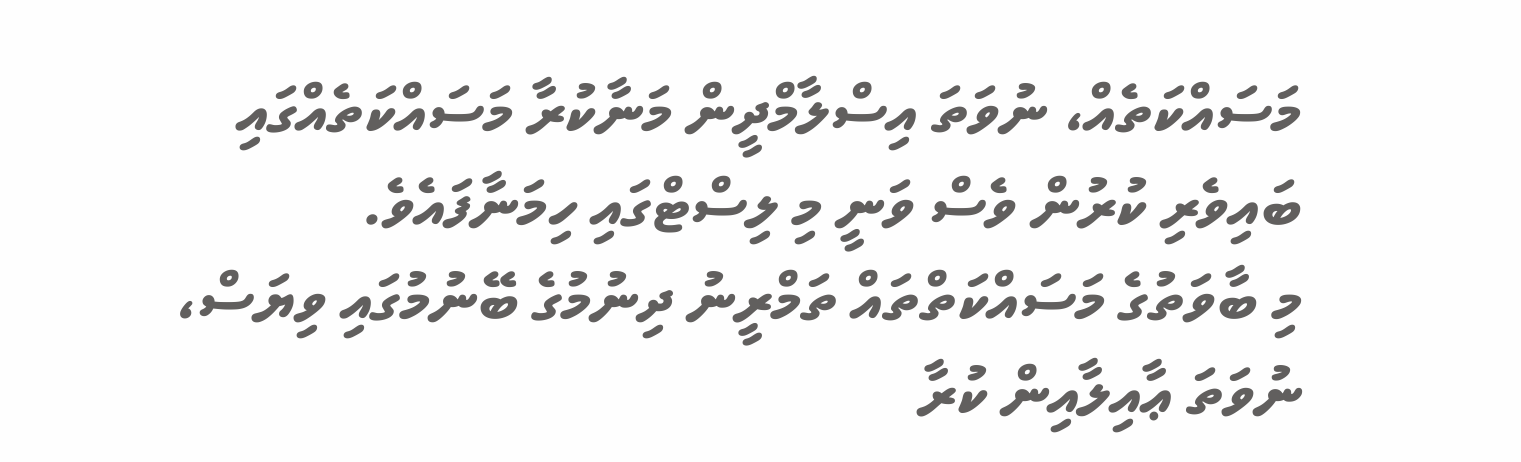މަސައްކަތެއް، ނުވަތަ އިސްލާމްދީން މަނާކުރާ މަސައްކަތެއްގައި ބައިވެރި ކުރުން ވެސް ވަނީ މި ލިސްޓްގައި ހިމަނާފައެވެ.
މި ބާވަތުގެ މަސައްކަތްތައް ތަމްރީނު ދިނުމުގެ ބޭނުމުގައި ވިޔަސް، ނުވަތަ ޢާއިލާއިން ކުރާ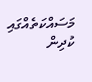މަސައްކަތެއްގައި ކުދިން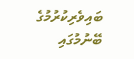ބައިވެރިކުރުމުގެ ބޭނުމުގައި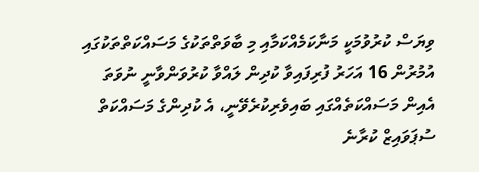ވިޔަސް ކުރުވުމަކީ މަނާކަމެއްކަމާއި މި ބާވަތްތަކުގެ މަސައްކަތްތަކުގައި އުމުރުން 16 އަހަރު ފުރިފައިވާ ކުދިން ލައްވާ ކުރުވަންވާނީ ނުވަތަ އެއިން މަސައްކަތެއްގައި ބައިވެރިކުރެވޭނީ، އެ ކުދިންގެ މަސައްކަތް ސުޕަވައިޒް ކުރާނެ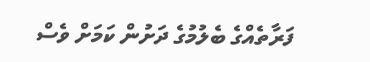ފަރާތެއްގެ ބެލުމުގެ ދަށުން ކަމަށް ވެސް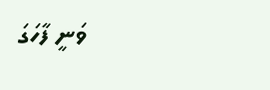ވަނީ ފާހަގަ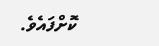ކޮށްފައެވެ.